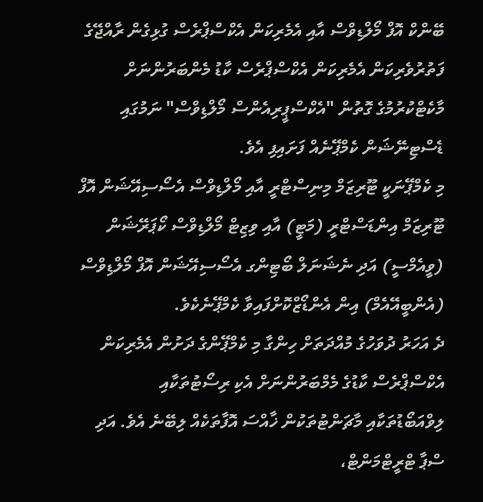ބޭންކް އޮފް މޯލްޑިވްސް އާއި އެމެރިކަން އެކްސްޕްރެސް ގުޅިގެން ރާއްޖޭގެ ފަތުރުވެރިކަން އެމެރިކަން އެކްސްޕްރެސް ކާޑު މެންބަރުންނަށް މާކެޓްކުރުމުގެ ގޮތުން "އެކްސްޕީރިއެންސް މޯލްޑިވްސް" ނަމުގައި ޑެސްޓިނޭޝަން ކެމްޕޭނެއް ފަށައިފި އެވެ.
މި ކެމްޕޭނަކީ ޓޫރިޒަމް މިނިސްޓްރީ އާއި މޯލްޑިވްސް އެސޯސިއޭޝަން އޮފް ޓޫރިޒަމް އިންޑަސްޓްރީ (މަޓީ) އާއި ވިޒިޓް މޯލްޑިވްސް ކޯޕަރޭޝަން (ވީއެމްސީ) އަދި ނެޝަނަލް ބޯޓިންގ އެސޯސިއޭޝަން އޮފް މޯލްޑިވްސް (އެންބީއޭއެމް) އިން އެންޑޯޒްކޮށްފައިވާ ކެމްޕޭނެކެވެ.
ދެ އަހަރު ދުވަހުގެ މުއްދަތަށް ހިންގާ މި ކެމްޕޭންގެ ދަށުން އެމެރިކަން އެކްސްޕްރެސް ކާޑުގެ މެމްބަރުންނަށް އެކި ރިސޯޓުތަކާއި ލިވްއަބޯޑުތަކާއި މާޗަންޓުތަކުން ޚާއްސަ އޮފާތަކެއް ލިބޭނެ އެވެ. އަދި ސްޕާ ޓްރީޓްމަންޓް،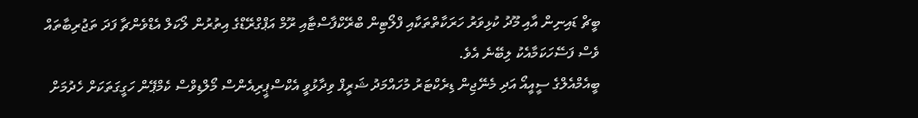ބީޗް ޑައިނިން އާއި މޫދު ކުޅިވަރު ހަރަކާތްތަކާއި ފްލޯޓިން ބްރޭކްފާސްޓާއި ރޫމް އަޕްގްރޭޑްގެ އިތުރުން ލޯކަލް އެޑްވެންޗާ ފަދަ ތަޖުރިބާތައް ވެސް ފަސޭހަކަމާއެކު ލިބޭނެ އެވެ.
ބީއެމްއެލްގެ ސީއީއޯ އަދި މެނޭޖިން ޑިރެކްޓަރު މުހައްމަދު ޝަރީފް ވިދާޅުވީ އެކްސްޕީރިއެންސް މޯލްޑިވްސް ކެމްޕޭން ހަގީގަތަކަށް ހެދުމަށް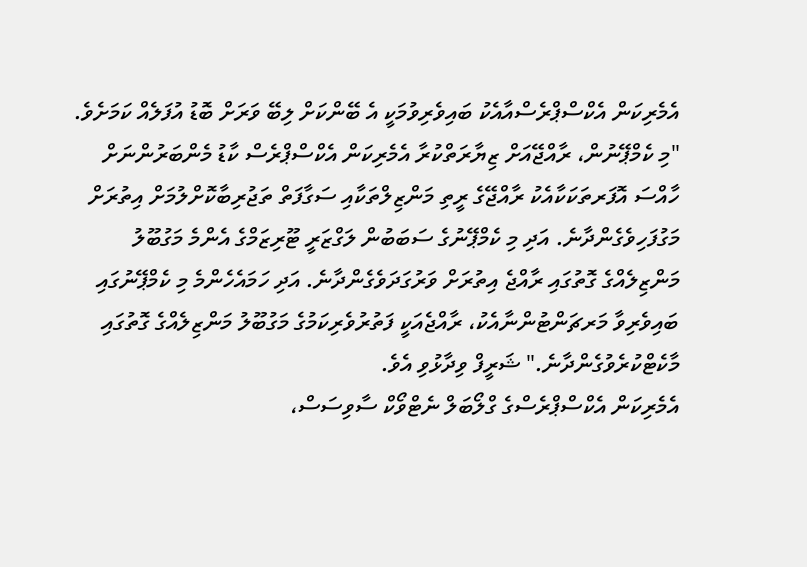އެމެރިކަން އެކްސްޕްރެސްއާއެކު ބައިވެރިވުމަކީ އެ ބޭންކަށް ލިބޭ ވަރަށް ބޮޑު އުފަލެއް ކަމަށެވެ.
"މި ކެމްޕޭނުން، ރާއްޖޭއަށް ޒިޔާރަތްކުރާ އެމެރިކަން އެކްސްޕްރެސް ކާޑު މެންބަރުންނަށް ހާއްސަ އޮފަރތަކަކާއެކު ރާއްޖޭގެ ރީތި މަންޒިލްތަކާއި ސަގާފަތް ތަޖުރިބާކޮށްލުމަށް އިތުރަށް މަގުފަހިވެގެންދާނެ. އަދި މި ކެމްޕޭނުގެ ސަބަބުން ލަގްޒަރީ ޓޫރިޒަމްގެ އެންމެ މަގުބޫލު މަންޒިލެއްގެ ގޮތުގައި ރާއްޖެ އިތުރަށް ވަރުގަދަވެގެންދާނެ. އަދި ހަމައެހެންމެ މި ކެމްޕޭނުގައި ބައިވެރިވާ މަރޗަންޓުންނާއެކު، ރާއްޖެއަކީ ފަތުރުވެރިކަމުގެ މަގުބޫލު މަންޒިލެއްގެ ގޮތުގައި މާކެޓްކުރެވުގެންދާނެ." ޝަރީފް ވިދާޅުވި އެވެ.
އެމެރިކަން އެކްސްޕްރެސްގެ ގްލޯބަލް ނެޓްވޯކް ސާވިސަސް،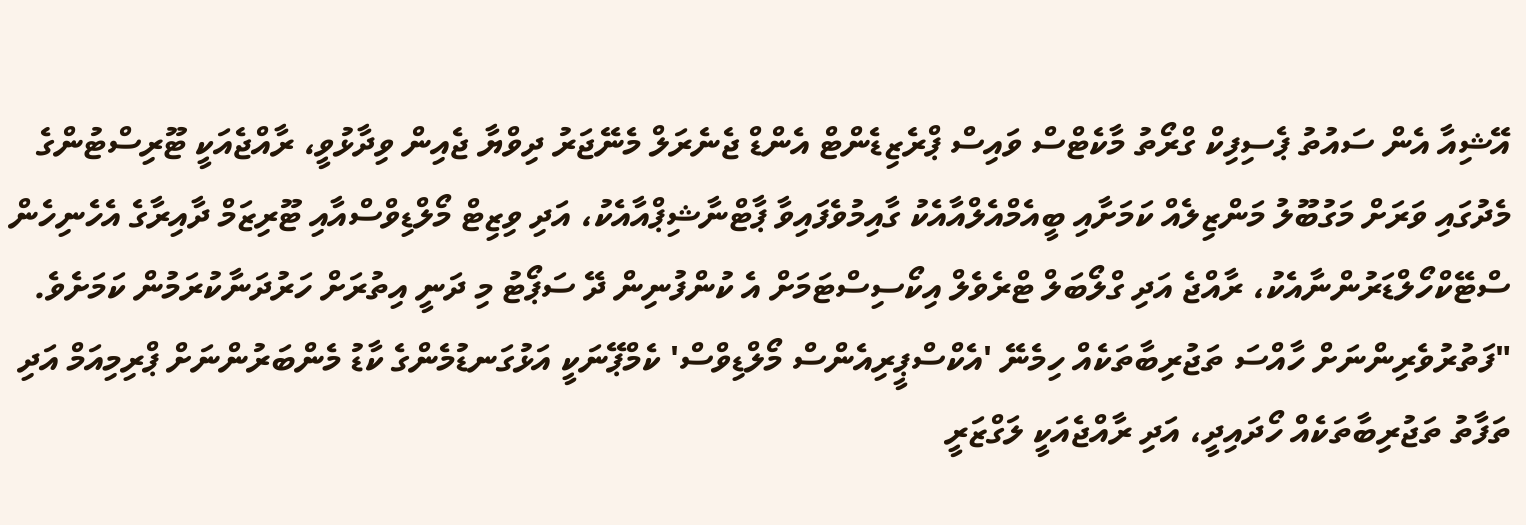އޭޝިއާ އެން ސައުތު ޕެސިފިކް ގްރޯތު މާކެޓްސް ވައިސް ޕްރެޒިޑެންޓް އެންޑް ޖެނެރަލް މެނޭޖަރު ދިވްޔާ ޖެއިން ވިދާޅުވީ، ރާއްޖެއަކީ ޓޫރިސްޓުންގެ މެދުގައި ވަރަށް މަގުބޫލު މަންޒިލެއް ކަމަށާއި ބީއެމްއެލްއާއެކު ގާއިމުވެފައިވާ ޕާޓްނާޝިޕްއާއެކު، އަދި ވިޒިޓް މޯލްޑިވްސްއާއި ޓޫރިޒަމް ދާއިރާގެ އެހެނިހެން ސްޓޭކްހޯލްޑަރުންނާއެކު، ރާއްޖެ އަދި ގްލޯބަލް ޓްރެވެލް އިކޯސިސްޓަމަށް އެ ކުންފުނިން ދޭ ސަޕޯޓު މި ދަނީ އިތުރަށް ހަރުދަނާކުރަމުން ކަމަށެވެ.
"ފަތުރުވެރިންނަށް ހާއްސަ ތަޖުރިބާތަކެއް ހިމެނޭ 'އެކްސްޕީރިއެންސް މޯލްޑިވްސް' ކެމްޕޭނަކީ އަޅުގަނޑުމެންގެ ކާޑު މެންބަރުންނަށް ޕްރިމިއަމް އަދި ތަފާތު ތަޖުރިބާތަކެއް ހޯދައިދީ، އަދި ރާއްޖެއަކީ ލަގްޒަރީ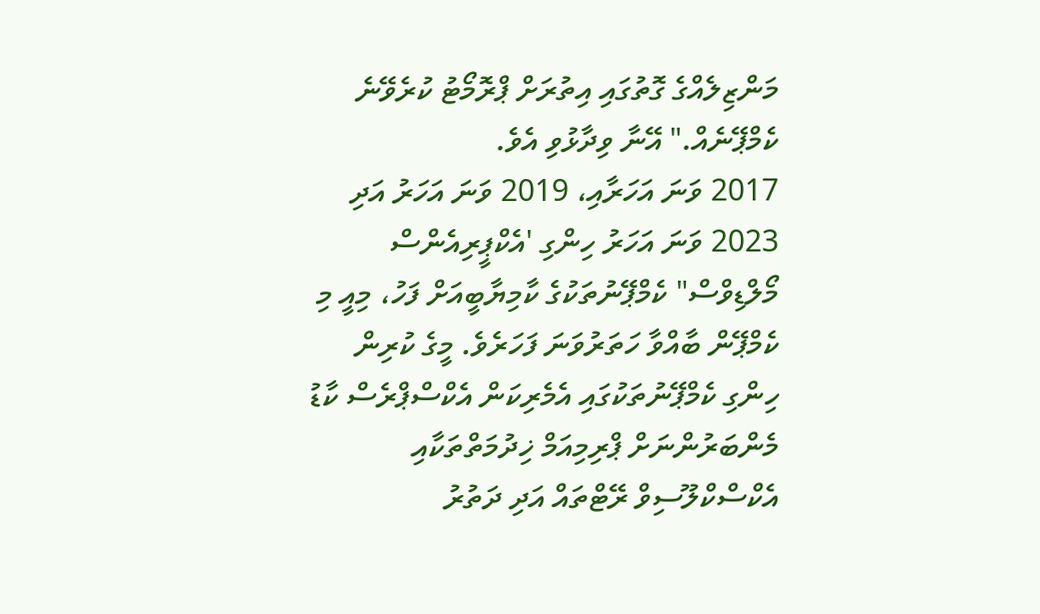މަންޒިލެއްގެ ގޮތުގައި އިތުރަށް ޕްރޮމޯޓު ކުރެވޭނެ ކެމްޕޭނެއް." އޭނާ ވިދާޅުވި އެވެ.
2017 ވަނަ އަހަރާއި، 2019 ވަނަ އަހަރު އަދި 2023 ވަނަ އަހަރު ހިންގި 'އެކްޕީރިއެންސް މޯލްޑިވްސް" ކެމްޕޭނުތަކުގެ ކާމިޔާބީއަށް ފަހު، މިއީ މި ކެމްޕޭން ބާއްވާ ހަތަރުވަނަ ފަހަރެވެ. މީގެ ކުރިން ހިންގި ކެމްޕޭނުތަކުގައި އެމެރިކަން އެކްސްޕްރެސް ކާޑު މެންބަރުންނަށް ޕްރިމިއަމް ޚިދުމަތްތަކާއި އެކްސްކްލޫސިވް ރޭޓްތައް އަދި ދަތުރު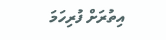އިތުރަށް ފުރިހަމަ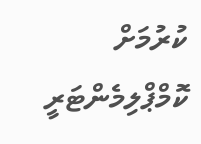ކުރުމަށް ކޮމްޕްލިމެންޓަރީ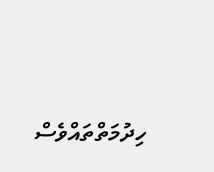ހިދުމަތްތައްވެސް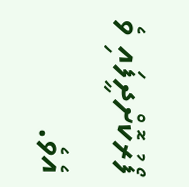ފޯރުކޮށްދީފައި ވެ އެވެ.